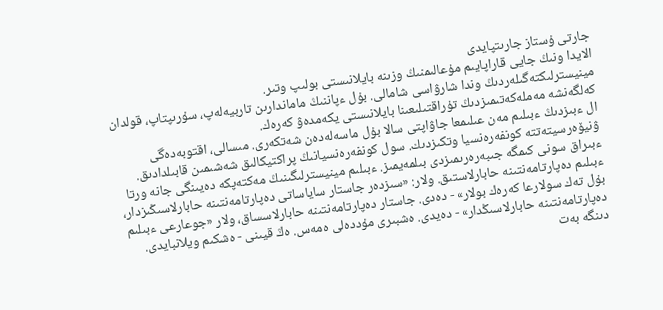جارتى ۇستاز جارىتپايدى
الايدا ونىڭ جايى قاراپايىم مۇعالىمنىڭ وزىنە بايلانىستى بولىپ وتىر.
مينيسترلىكتەگىلەردىڭ وندا شارۋاسى شامالى. بۇل ءپاننىڭ ماماندارىن تاربيەلەپ، سۇرىپتاپ، قولدان كەلگەنشە مەملەكەتىمىزدىڭ تۇراقتىلىعىنا بايلانىستى يكەمدەۋ كەرەك.
ال ءبىزدىڭ ءبىلىم مەن عىلىمعا جاۋاپتى سالا بۇل ماسەلەدەن شەتكەرى. مىسالى، اقتوبەدەگى ۋنيۆەرسيتەتتە كونفەرەنسيا وتكىزدىك. سول كونفەرەنسيانىڭ پراكتيكالىق شەشىمىن قابىلدادىق. ءبىراق سونى كىمگە جىبەرەرىمىزدى بىلمەيمىز. ءبىلىم مينيسترلىگىنىڭ مەكتەپكە دەيىنگى جانە ورتا ءبىلىم دەپارتامەنتىنە حابارلاستىق. ولار: «سىزدەر جاستار ساياساتى دەپارتامەنتىنە حابارلاسىڭىزدار، بۇل تەك سولارعا كەرەك بولار» - دەدى. جاستار دەپارتامەنتىنە حابارلاسساق، ولار «جوعارعى ءبىلىم دەپارتامەنتىنە حابارلاسىڭدار» - دەيدى. ەشبىرى مۇددەلى ەمەس. ەڭ قيىنى - ەشكىم ويلانبايدى.
دىنگە بەت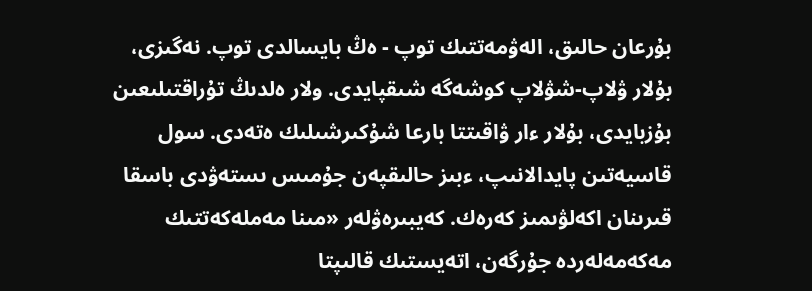بۇرعان حالىق، الەۋمەتتىك توپ - ەڭ بايسالدى توپ. نەگىزى، بۇلار ۋلاپ-شۋلاپ كوشەگە شىقپايدى. ولار ەلدىڭ تۇراقتىلىعىن بۇزبايدى، بۇلار ءار ۋاقىتتا بارعا شۇكىرشىلىك ەتەدى. سول قاسيەتىن پايدالانىپ، ءبىز حالىقپەن جۇمىس ىستەۋدى باسقا قىرىنان اكەلۋىمىز كەرەك. كەيبىرەۋلەر «مىنا مەملەكەتتىك مەكەمەلەردە جۇرگەن، اتەيستىك قالىپتا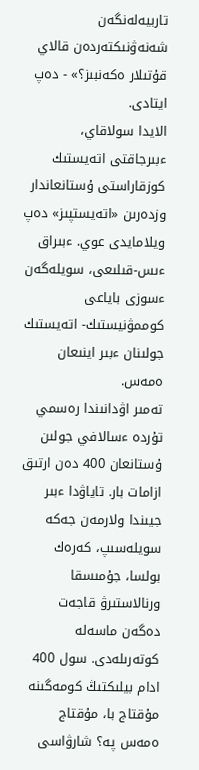تاربيەلەنگەن شەنەۋنىكتەردەن قالاي قۇتىلار ەكەنبىز؟» - دەپ ايتادى.
الايدا سولاقاي، ءبىرجاقتى اتەيستىك كوزقاراستى ۇستانعاندار وزدەرىن «اتەيستپىز» دەپ ويلامايدى عوي. ءبىراق ءىس-قىلىعى، سويلەگەن ءسوزى باياعى كوممۋنيستىك- اتەيستىك جولىنان ءبىر اينىعان ەمەس.
تەمىر اۋدانىندا رەسمي تۇردە ءسالافي جولىن ۇستانعان 400 دەن ارتىق ازامات بار. تاياۋدا ءبىر جيىندا ولارمەن جەكە سويلەسىپ، كەرەك بولسا، جۇمىسقا ورنالاستىرۋ قاجەت دەگەن ماسەلە كوتەرىلەدى. سول 400 ادام بيلىكتىڭ كومەگىنە مۇقتاج با، مۇقتاج ەمەس پە؟ شارۋاسى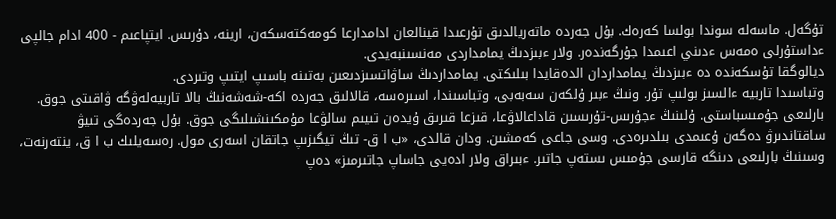تۇگەل. ماسەلە سوندا بولسا كەرەك. بۇل جەردە ماتەريالدىق تۇرعىدا قينالعان ادامدارعا كومەكتەسكەن، ارينە، دۇرىس. ايتپاعىم - 400 ادام جالپى ءداستۇرلى ەمەس ءدىني اعىمدا جۇرگەندەر. ولار ءبىزدىڭ يمامداردى مەنسىنبەيدى.
ديالوگقا تۇسكەندە دە ءبىزدىڭ يمامداردان الدەقايدا بىلىكتى. يمامداردىڭ ساۋاتسىزدىعىن بەتىنە باسىپ ايتىپ وتىردى.
وتباسىدا تاربيە ءالسىز بولىپ تۇر. ونىڭ ءبىر ۇلكەن سەبەبى، وتباسىندا، اسىرەسە، قالالىق جەردە اكە-شەشەنىڭ بالا تاربيەلەۋگە ۋاقىتى جوق. بارلىعى جۇمىسباستى. ۇلىنىڭ ءجۇرىس-تۇرىسىن قاداعالاۋعا، قىزعا قىرىق ۇيدەن تىيىم سالۋعا مۇمكىنشىلىگى جوق. بۇل جەردەگى تىيۋ ساقتاندىرۋ دەگەن ۇعىمدى بىلدىرەدى. وسى جاعى كەمشىن. ودان قالدى، «ب ا ق- تىڭ تيگىزىپ جاتقان اسەرى مول. رەسەيلىك ب ا ق، ينتەرنەت، وسىنىڭ بارلىعى دىنگە قارسى جۇمىس ىستەپ جاتىر. ءبىراق ولار ادەيى جاساپ جاتىرمىز» دەپ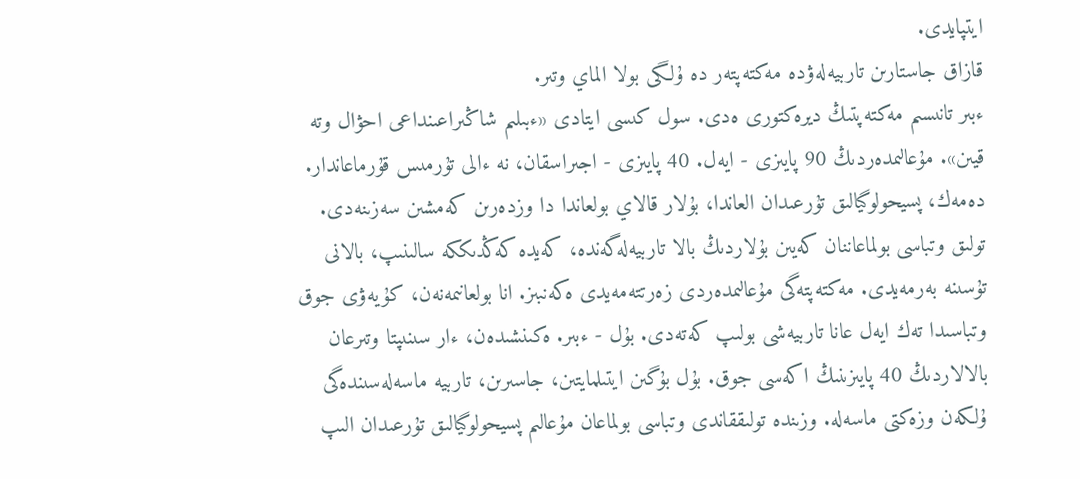ايتپايدى.
قازاق جاستارىن تاربيەلەۋدە مەكتەپتەر دە ۇلگى بولا الماي وتىر.
ءبىر تانىسىم مەكتەپتىڭ ديرەكتورى ەدى. سول كىسى ايتادى «ءبىلىم شاڭىراعىنداعى احۋال وتە قيىن». مۇعالىمدەردىڭ 90 پايىزى - ايەل. 40 پايىزى - اجىراسقان، نە ءالى تۇرمىس قۇرماعاندار. دەمەك، پسيحولوگيالىق تۇرعىدان العاندا، بۇلار قالاي بولعاندا دا وزدەرىن كەمشىن سەزىنەدى. تولىق وتباسى بولماعاننان كەيىن بۇلاردىڭ بالا تاربيەلەگەندە، كەيدە كەڭدىككە سالىنىپ، بالانى تۇسىنە بەرمەيدى. مەكتەپتەگى مۇعالىمدەردى زەرتتەمەيدى ەكەنبىز. انا بولعانىمەنەن، كۇيەۋى جوق وتباسىدا تەك ايەل عانا تاربيەشى بولىپ كەتەدى. بۇل - ءبىر. ەكىنشىدەن، ءار سىنىپتا وتىرعان بالالاردىڭ 40 پايىزىنىڭ اكەسى جوق. بۇل بۇگىن ايتىلمايتىن، جاسىرىن، تاربيە ماسەلەسىندەگى ۇلكەن وزەكتى ماسەلە. وزىندە تولىققاندى وتباسى بولماعان مۇعالىم پسيحولوگيالىق تۇرعىدان الىپ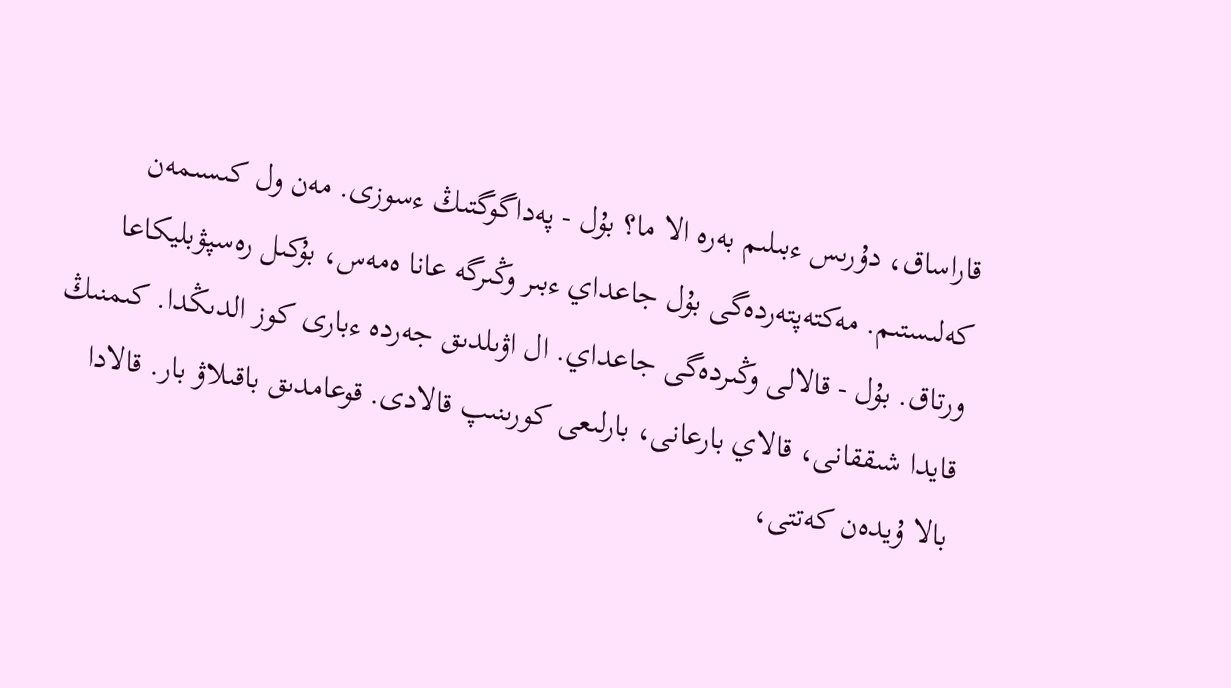قاراساق، دۇرىس ءبىلىم بەرە الا ما؟ بۇل - پەداگوگتىڭ ءسوزى. مەن ول كىسىمەن كەلىستىم. مەكتەپتەردەگى بۇل جاعداي ءبىر وڭىرگە عانا ەمەس، بۇكىل رەسپۋبليكاعا ورتاق. بۇل - قالالى وڭىردەگى جاعداي. ال اۋىلدىق جەردە ءبارى كوز الدىڭدا. كىمنىڭ قايدا شىققانى، قالاي بارعانى، بارلىعى كورىنىپ قالادى. قوعامدىق باقىلاۋ بار. قالادا بالا ۇيدەن كەتتى،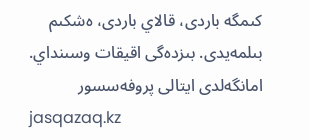كىمگە باردى، قالاي باردى، ەشكىم بىلمەيدى. بىزدەگى اقيقات وسىنداي.
امانگەلدى ايتالى پروفەسسور
jasqazaq.kz